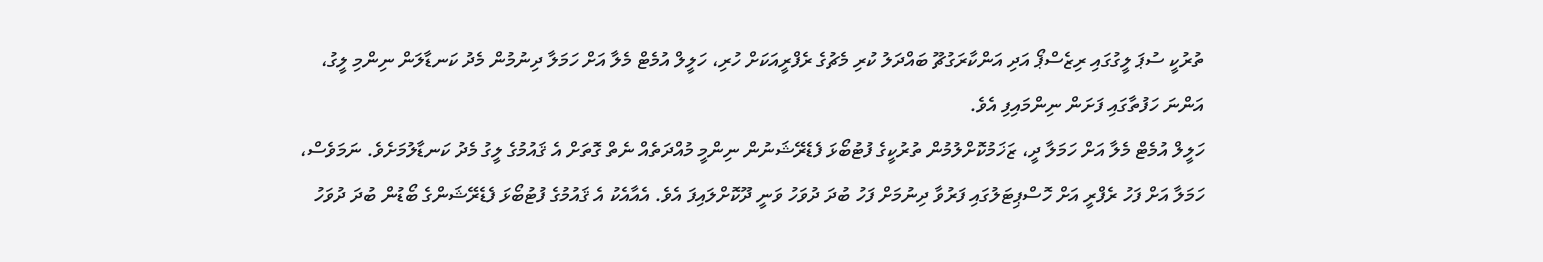ތުރުކީ ސުޕަ ލީގުގައި ރިޒެސްޕޯ އަދި އަންކާރަގުޗޫ ބައްދަލު ކުރި މެޗުގެ ރެފްރީއަކަށް ހުރި، ހަލީލް އުމެޓް މެލާ އަށް ހަމަލާ ދިނުމުން މެދު ކަނޑާލަން ނިންމި ލީގު، އަންނަ ހަފުތާގައި ފަށަން ނިންމައިފި އެވެ.
ހަލީލް އުމެޓް މެލާ އަށް ހަމަލާ ދީ، ޒަޚަމުކޮށްލުމުން ތުރުކީގެ ފުޓުބޯޅަ ފެޑެރޭޝަނުން ނިންމީ މުއްދަތެއް ނެތް ގޮތަށް އެ ޤައުމުގެ ލީގު މެދު ކަނޑާލުމަށެވެ. ނަމަވެސް، ހަމަލާ އަށް ފަހު ރެފްރީ އަށް ހޮސްޕިޓަލުގައި ފަރުވާ ދިނުމަށް ފަހު ބުދަ ދުވަހު ވަނީ ދޫކޮށްލައިފަ އެވެ. އެއާއެކު އެ ޤައުމުގެ ފުޓުބޯޅަ ފެޑެރޭޝަންގެ ބޯޑުން ބުދަ ދުވަހު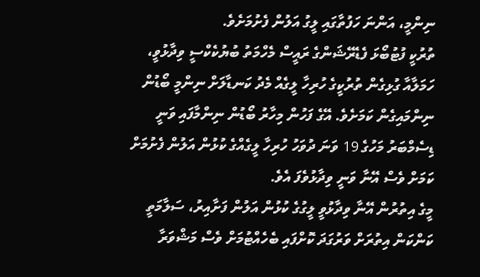ނިންމީ، އަންނަ ހަފުތާގައި ލީގު އަލުން ފެށުމަށެވެ.
ތުރުކީ ފުޓުބޯޅަ ފެޑެރޭޝަންގެ ރައީސް މެހްމަތު ބުޔުކެކްސީ ވިދާޅުވީ، ހަމަލާއާ ގުޅިގެން ތުރުކީގެ ހުރިހާ ލީގެއް މެދު ކަނޑާލަށް ނިންމީ ބޯޑުން ނިންމައިގެން ކަމަށެވެ. އޭގެ ފަހުން މިހާރު ބޯޑުން ނިންމާފައި ވަނީ ޑިސެމްބަރު މަހުގެ 19 ވަނަ ދުވަހު ހުރިހާ ލީގެއްގެ ކުޅުން އަލުން ފެށުމަށް ކަމަށް ވެސް އޭނާ ވަނީ ވިދާޅުވެފަ އެވެ.
މީގެ އިތުރުން އޭނާ ވިދާޅުވީ ލީގުގެ ކުޅުން އަލުން ފަށާއިރު، ސަލާމަތީ ކަންކަން އިތުރަށް ވަރުގަދަ ކޮށްފައި ބެހެއްޓުމަށް ވެސް މަޝްވަރާ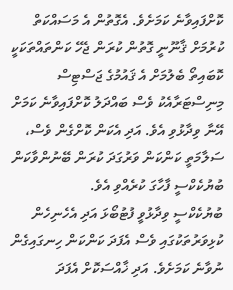ކޮށްފައިވާނެ ކަމަށެވެ. އެގޮތުން އެ މަސައްކަތް ކުރުމަށް ޤާނޫނީ ގޮތުން ކުރަން ޖެހޭ ކަންތައްތަކަކީ ކޮބައިތޯ ބެލުމަށް އެ ޤައުމުގެ ޖަސްޓިސް މިނިސްޓަރާއެކު ވެސް ބައްދަލު ކޮށްފައިވާނެ ކަމަށް އޭނާ ވިދާޅުވި އެވެ. އަދި އެކަން ކޮށްގެން ވެސް، ސަލާމަތީ ކަންކަން ވަރުގަދަ ކުރަން ބޭނުންވާކަން ބުޔުކެކްސީ ފާހާގަ ކުރެއްވި އެވެ.
ބުޔުކެކްސީ ވިދާޅުވީ ފުޓުބޯޅަ އަދި އެހެނިހެން ކުޅިވަރުތަކުގައި ވެސް އެފަދަ ކަންކަން ހިނގައިގެން ނުވާނެ ކަމަށެވެ. އަދި ޚާއްސަކޮށް އެފަދަ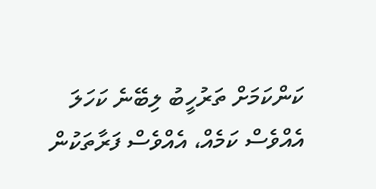ކަންކަމަށް ތަރުހީބު ލިބޭނެ ކަހަލަ އެއްވެސް ކަމެއް، އެއްވެސް ފަރާތަކުން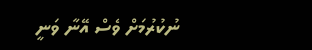ނުކުރުމަށް ވެސް އޭނާ ވަނީ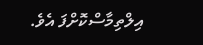އިލްތިމާސްކޮށްފަ އެވެ.